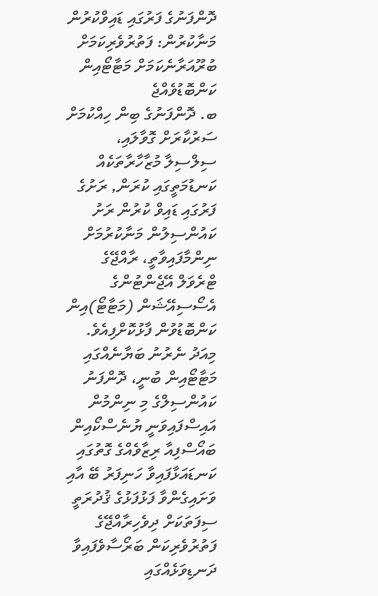ދޮންފަނުގެ ފަރުގައި ޑައިވްކުރުން މަނާކުރުން: ފަތުރުވެރިކަމަށް ބުރޫއަރާނެކަމަށް މަޓާޓޯއިން ކަންބޮޑުވެއްޖެ
ބ. ދޮންފަނުގެ ބިން ހިއްކުމަށް ސަރުކާރަށް ގޮވާލައި، ސިލްސިލާ މުޒާހާރާތަކެއް ކަނޑުމަތީގައި ކުރަން, ރަށުގެ ފަރުގައި ޑައިވް ކުރުން ރަށު ކައުންސިލުން މަނާކުރުމަށް ނިންމާފައިވާތީ، ރާއްޖޭގެ ޓްރެވަލް އޭޖެންޓުންގެ އެސޯސިއޭޝަން (މަޓާޓޯ)އިން ކަންބޮޑުވުން ފާޅުކޮށްފިއެވެ. މިއަދު ނެރުނު ބަޔާނެއްގައި މަޓާޓޯއިން ބުނީ، ދޮންފަނު ކައުންސިލްގެ މި ނިންމުން އައިސްފައިވަނީ ޔުނެސްކޯއިން ބައޯސްފިއާ ރިޒާވެއްގެ ގޮތުގައި ކަނޑައަޅާފައިވާ ހަނިފަރު ބޭ އާއި ވަށައިގެންވާ ފަޅުފަޅުގެ ޤުދުރަތީ ސިފަތަކަށް ދިވެހިރާއްޖޭގެ ފަތުރުވެރިކަން ބަރޯސާވެފައިވާ ދަނޑިވަޅެއްގައި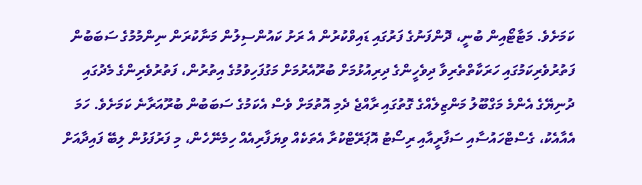ކަމަށެވެ. މަޓާޓޯއިން ބުނީ، ދޮންފަނުގެ ފަރުގައި ޑައިވްކުރުން އެ ރަށު ކައުންސިލުން މަނާކުރަން ނިންމުމުގެ ސަބަބުން ފަތުރުވެރިކަމުގައި ހަރަކާތްތެރިވާ ދިވެހީންގެ ދިރިއުޅުމަށް ބުރޫއެރުމަށް މަގުފަހިވުމުގެ އިތުރުން، ފަތުރުވެރިންގެ މެދުގައި ދުނިޔޭގެ އެންމެ މަގްބޫލު މަންޒިލެއްގެ ގޮތުގައި ރާއްޖެ ދެމި އޮތުމަށް ވެސް އެކަމުގެ ސަބަބުން ބުރޫއަރާނެ ކަމަށެވެ. ހަމަ އެއާއެކު، ގެސްޓްހައުސާއި ސަފާރީއާއި ރިސޯޓު އޮޕަރޭޓްކުރާ އެތަކެއް ވިޔަފާރިއެއް ހިމެނޭހެން، މި ފަރުފަޅުން ލިބޭ ފައިދާއަށް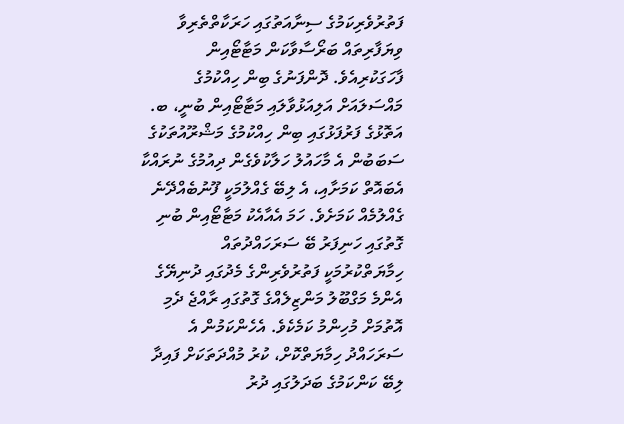ފަތުރުވެރިކަމުގެ ސިނާއަތުގައި ހަރަކާތްތެރިވާ ވިޔަފާރިތައް ބަރޯސާވާކަން މަޓާޓޯއިން ފާހަގަކުރިއެވެ. ދޮންފަނުގެ ބިން ހިއްކުމުގެ މައްސަލައަށް އަލިއަޅުވާލައި މަޓާޓޯއިން ބުނީ، ބ. އަތޮޅުގެ ފަރުފަޅުގައި ބިން ހިއްކުމުގެ މަޝްރޫއުތަކުގެ ސަބަބުން އެ މާހައުލު ހަލާކުވެގެން ދިއުމުގެ ނުރައްކާ އެބައޮތް ކަމަށާއި، އެ ލިބޭ ގެއްލުމަކީ ފޫނުބެއްދޭނެ ގެއްލުމެއް ކަމަށެވެ. ހަމަ އެއާއެކު މަޓާޓޯއިން ބުނި ގޮތުގައި ހަނިފަރު ބޭ ސަރަހައްދުތައް ހިމާޔަތްކުރުމަކީ ފަތުރުވެރިންގެ މެދުގައި ދުނިޔޭގެ އެންމެ މަގްބޫލު މަންޒިލެއްގެ ގޮތުގައި ރާއްޖެ ދެމި އޮތުމަށް މުހިންމު ކަމެކެވެ. އެހެންކަމުން އެ ސަރަހައްދު ހިމާޔަތްކޮށް، ކުރު މުއްދަތަކަށް ފައިދާ ލިބޭ ކަންކަމުގެ ބަދަލުގައި ދުރު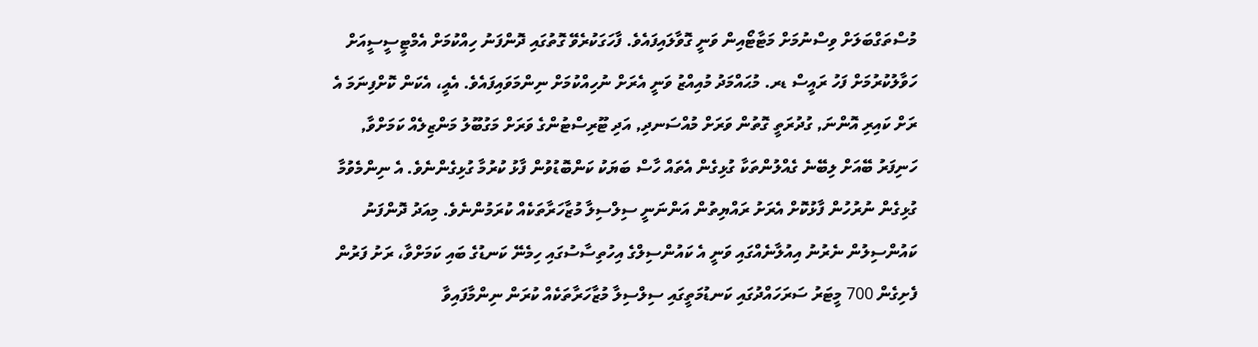މުސްތަގްބަލަށް ވިސްނުމަށް މަޓާޓޯއިން ވަނީ ގޮވާލައިފައެވެ. ފާހަގަކުރެވޭ ގޮތުގައި ދޮންފަނު ހިއްކުމަށް އެމްޓީސީސީއަށް ހަވާލުކުރުމަށް ފަހު ރައީސް ޑރ. މުޙައްމަދު މުއިއްޒު ވަނީ އެރަށް ނުހިއްކުމަށް ނިންމަވައިފައެވެ. އެއީ، އެކަން ކޮށްފިނަމަ އެ ރަށް ކައިރި އޮންނަ, ގުދުރަތީ ގޮތުން ވަރަށް މުއްސަނދި, އަދި ޓޫރިސްޓުންގެ ވަރަށް މަގުބޫލު މަންޒިލެއް ކަމަށްވާ, ހަނިފަރު ބޭއަށް ލިބޭނެ ގެއްލުންތަކާ ގުޅިގެން އެތައް ހާސް ބަޔަކު ކަންބޮޑުވުން ފާޅު ކުރުމާ ގުޅިގެންނެވެ. އެ ނިންމެވުމާ ގުޅިގެން ނުރުހުން ފާޅުކޮށް އެރަށު ރައްޔިތުން އަންނަނީ ސިލްސިލާ މުޒާހަރާތަކެއް ކުރަމުންނެވެ. މިއަދު ދޮންފަނު ކައުންސިލުން ނެރުނު އިއުލާނެއްގައި ވަނީ އެ ކައުންސިލްގެ އިހުތިސާސުގައި ހިމެނޭ ކަނޑުގެ ބައި ކަމަށްވާ، ރަށު ފަރުން ފެށިގެން 700 މީޓަރު ސަރަހައްދުގައި ކަނޑުމަތީގައި ސިލްސިލާ މުޒާހަރާތަކެއް ކުރަން ނިންމާފައިވާ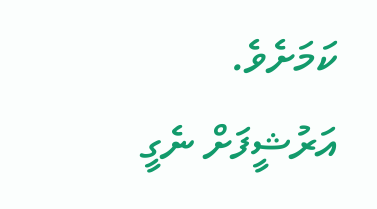ކަމަށެވެ.
އަރުޝީފަށް ނެގީ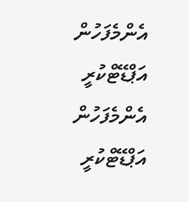އެންމެފަހުން އަޕްޑޭޓްކުރީ
އެންމެފަހުން އަޕްޑޭޓްކުރީ